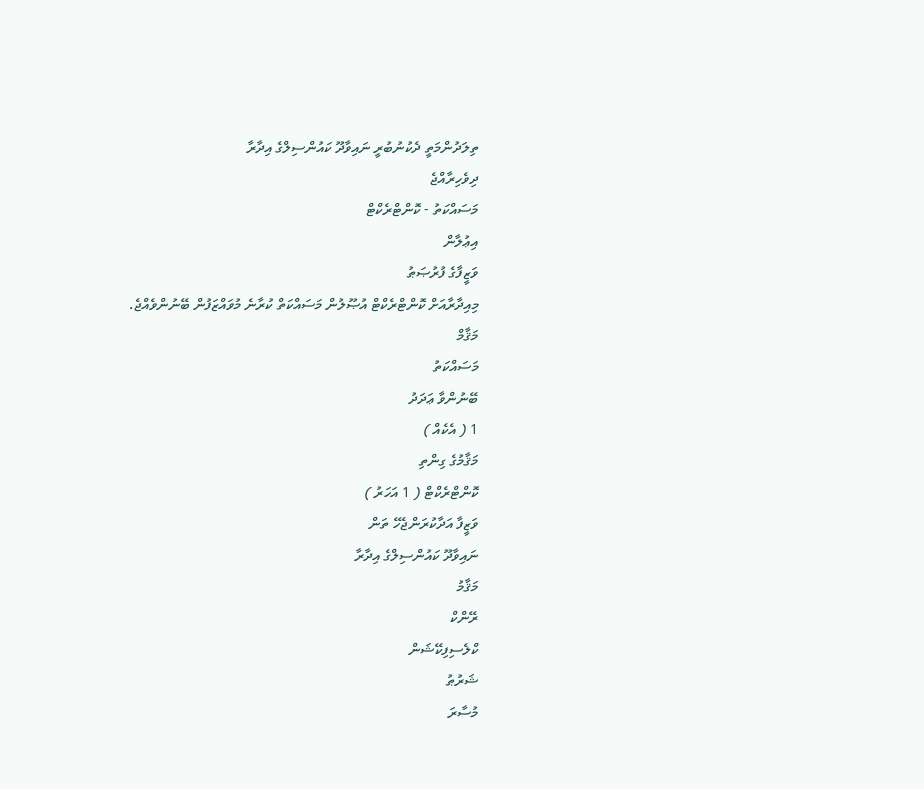ތިލަދުންމަތީ ދެކުނުބުރީ ނައިވާދޫ ކައުންސިލްގެ އިދާރާ
ދިވެހިރާއްޖެ
މަސައްކަތު - ކޮންޓްރެކްޓް
އިޢުލާން
ވަޒީފާގެ ފުރުޞަޠު
މިއިދާރާއަށް ކޮންޓްރެކްޓް އުޞޫލުން މަސައްކަތް ކުރާނެ މުވައްޒަފުން ބޭނުންވެއްޖެ.
މަޤާމް
މަސައްކަތު
ބޭނުންވާ ޢަދަދު
1 ( އެކެއް )
މަޤާމުގެ ގިންތި
ކޮންޓްރެކްޓް ( 1 އަހަރު )
ވަޒީފާ އަދާކުރަންޖެހޭ ތަން
ނައިވާދޫ ކައުންސިލްގެ އިދާރާ
މަޤާމު
ރޭންކް
ކްލެސިފިކޭޝަން
ޝަރުޠު
މުސާރަ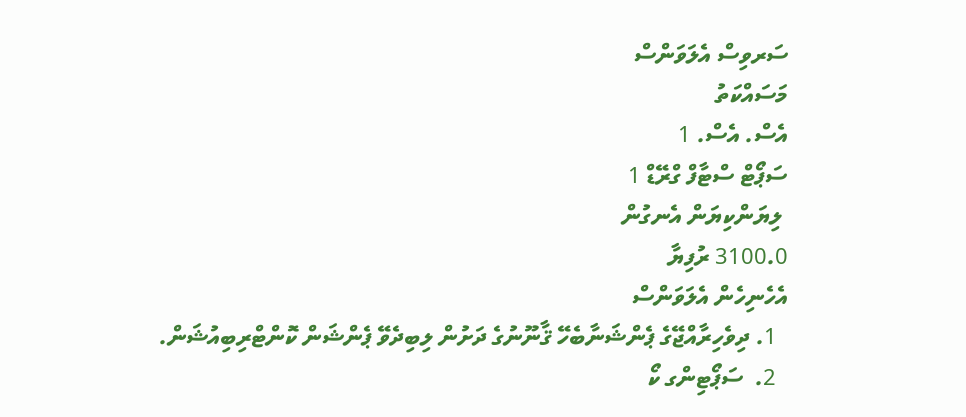ސަރވިސް އެލަވަންސް
މަސައްކަތު
އެސް. އެސް. 1
ސަޕޯޓް ސްޓާފް ގްރޭޑް 1
 ލިޔަންކިޔަން އެނގުން
3100.0 ރުފިޔާ
އެހެނިހެން އެލަވަންސް
  1. ދިވެހިރާއްޖޭގެ ޕެންޝަނާބެހޭ ޤާނޫނުގެ ދަށުން ލިބިދެވޭ ޕެންޝަން ކޮންޓްރިބިއުޝަން.
  2.  ސަޕޯޓިންގ ކޯ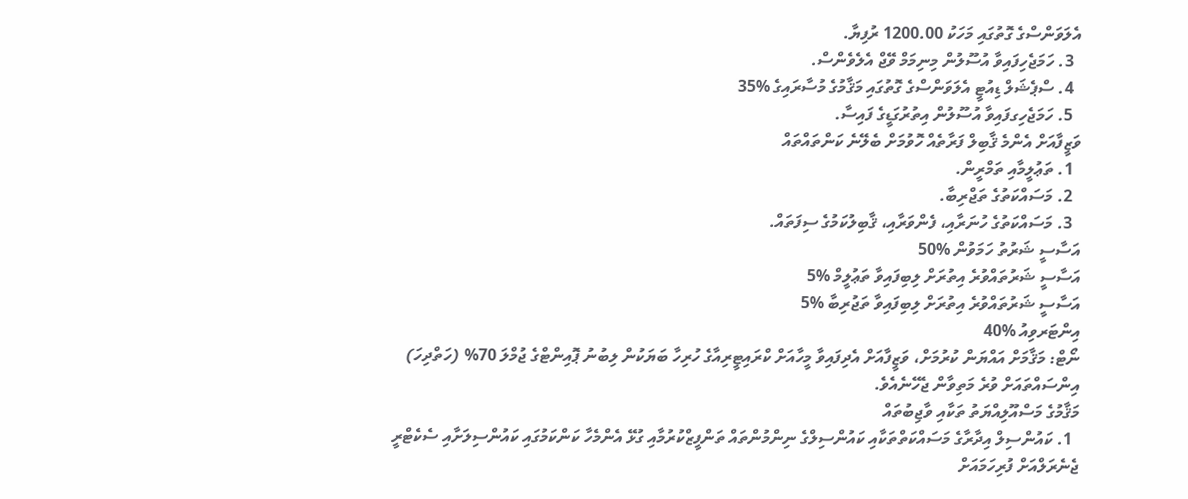އެލަވަންސްގެ ގޮތުގައި މަހަކު 1200.00 ރުފިޔާ.
  3. ހަމަޖެހިފައިވާ އުސޫލުން މިނިމަމް ވޭޖް އެލެވެންސް.
  4. ސްޕެޝަލް ޑިއުޓީ އެލަވަންސްގެ ގޮތުގައި މަޤާމުގެ މުސާރައިގެ %35
  5. ހަމަޖެހިގފައިވާ އުސޫލުން އިތުރުގަޑީގެ ފައިސާ.
ވަޒީފާއަށް އެންމެ ޤާބިލް ފަރާތެއް ހޮވުމަށް ބެލޭނެ ކަންތައްތައް
  1. ތަޢުލީމާއި ތަމްރީން.
  2. މަސައްކަތުގެ ތަޖްރިބާ.
  3. މަސައްކަތުގެ ހުނަރާއި، ފެންވަރާއި، ޤާބިލުކަމުގެ ސިފަތައް.
އަސާސީ ޝަރުތު ހަމަވުން %50
އަސާސީ ޝަރުތައްވުރެ އިތުރަށް ލިބިފައިވާ ތަޢުލީމް %5
އަސާސީ ޝަރުތައްވުރެ އިތުރަށް ލިބިފައިވާ ތަޖުރިބާ %5
އިންޓަރވިއު %40
ނޯޓް: މަޤާމަށް އައްޔަން ކުރުމަށް، ވަޒީފާއަށް އެދިފައިވާ މީހާއަށް ކްރައިޓީރިއާގެ ހުރިހާ ބަޔަކުން ލިބުނު ޕޮއިންޓްގެ ޖުމްލަ 70% (ހަތްދިހަ) އިންސައްތައަށް ވުރެ މަތިވާން ޖެހޭނެއެވެ.
މަޤާމުގެ މަސްއޫލިއްޔަތު ތަކާއި ވާޖިބުތައް
  1. ކައުންސިލް އިދާރާގެ މަސައްކަތްތަކާއި ކައުންސިލްގެ ނިންމުންތައް ތަންފީޒްކުރުމާއި ގުޅޭ އެންމެހާ ކަންކަމުގައި ކައުންސިލަށާއި ސެކެޓްރީ ޖެނެރަލްއަށް ފުރިހަމައަށް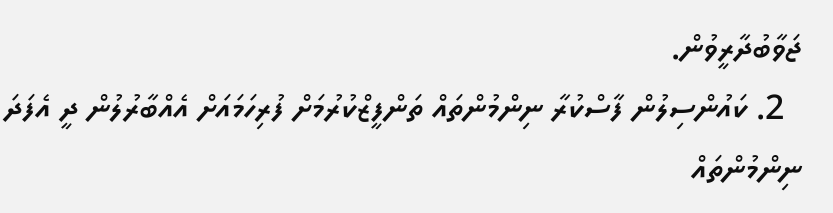ޖަވާބުދާރީވުން.
  2. ކައުންސިލުން ފާސްކުރާ ނިންމުންތައް ތަންފީޒްކުރުމަށް ފުރިހަމައަށް އެއްބާރުލުން ދީ އެފަދަ ނިންމުންތައް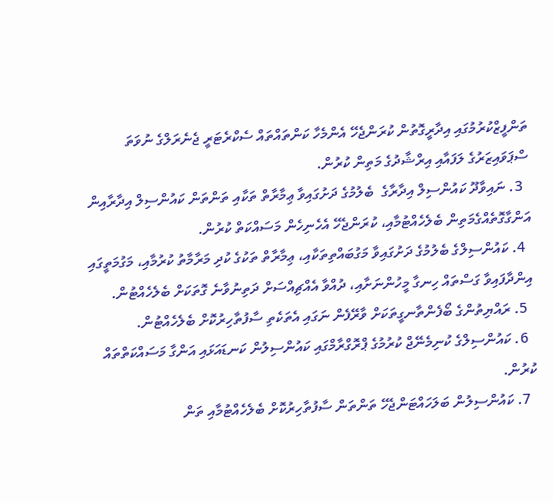ތަންފީޒްކުރުމުގައި އިދާރީގޮތުން ކުރަންޖެހޭ އެންމެހާ ކަންތައްތައް ސެކްރެޓަރީ ޖެނެރަލްގެ ނުވަތަ ސްޕަވައިޒަރުގެ ލަފައާއި އިރްޝާދުގެ މަތިން ކުރުން.
  3. ނައިވާދޫ ކައުންސިލް އިދާރާގެ  ބެލުމުގެ ދަށުގައިވާ ޢިމާރާތް ތަކާއި ތަންތަން ކައުންސިލް އިދާރާއިން އަންގާގޮތެއްގެމަތިން ބެލެހެއްޓުމާއި، ކުރަންޖެހޭ އެހެނިހެން މަސައްކަތް ކުރުން.
  4. ކައުންސިލްގެ ބެލުމުގެ ދަށުގައިވާ މަގުބައްތިތަކާއި، ޢިމާރާތް ތަކުގެ ކުދި މަރާމާތު ކުރުމާއި، މަގުމަތީގައި އިންދާފައިވާ ގަސްތައް ހިނގާ މީހުންނަށާއި، ދުއްވާ އެއްޗިއްސަށް ދަތިނުވާނެ ގޮތަކަށް ބެލެހެއްޓުން.
  5. ރައްޔިތުންގެ ބޯފެންތާނގީތަކަށް ވާރޭފެން ނަގައި އެތަކެތި ސާފުތާހިރުކޮށް ބެލެހެއްޓުން.
  6. ކައުންސިލްގެ ކުނިމެނޭޖް ކުރުމުގެ ޕްރޮގްރާމްގައި ކައުންސިލުން ކަނޑައަޅައި އަންގާ މަސައްކަތްތައް ކުރުން.
  7. ކައުންސިލުން ބަލަހައްޓަންޖެހޭ ތަންތަން ސާފުތާހިރުކޮށް ބެލެހެއްޓުމާއި ތަން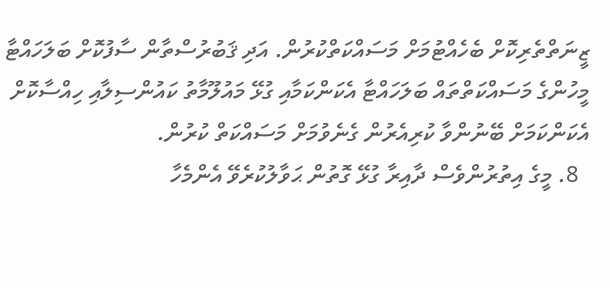ޒީނަތްތެރިކޮށް ބެހެއްޓުމަށް މަސައްކަތްކުރުން. އަދި ޤަބުރުސްތާން ސާފުކޮށް ބަލަހައްޓާ މީހުންގެ މަސައްކަތްތައް ބަލަހައްޓާ އެކަންކަމާއި ގުޅޭ މައުލޫމާތު ކައުންސިލާއި ހިއްސާކޮށް އެކަންކަމަށް ބޭނުންވާ ކުރިއެރުން ގެނެވުމަށް މަސައްކަތް ކުރުން.
  8. މީގެ އިތުރުންވެސް ދާއިރާ ގުޅޭ ގޮތުން ޙަވާލުކުރެވޭ އެންމެހާ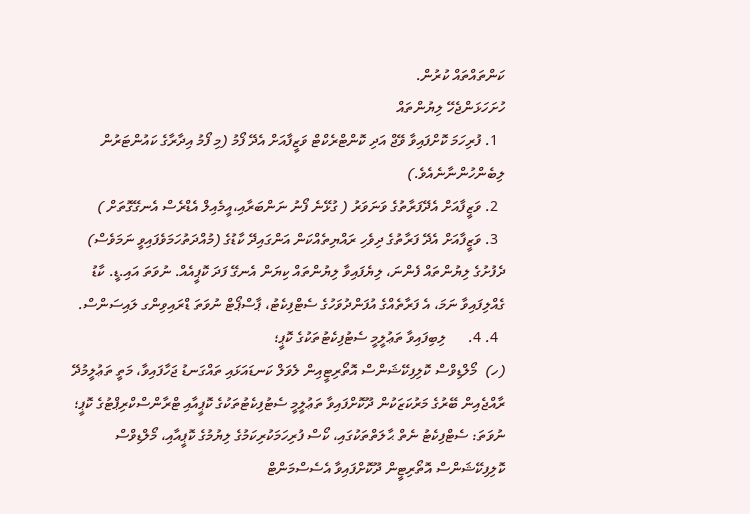ކަންތައްތައް ކުރުން.
ހުށަހަޅަންޖެހޭ ލިޔުންތައް
  1. ފުރިހަމަ ކޮށްފައިވާ ވޭޖް އަދި ކޮންޓްރެކްޓް ވަޒީފާއަށް އެދޭ ފޯމު (މި ފޯމު އިދާރާގެ ކައުންޓަރުން ލިބެންހުންނާނެއެވެ.)
  2. ވަޒީފާއަށް އެދޭފަރާތުގެ ވަނަވަރު ( ގުޅޭނެ ފޯނު ނަންބަރާއި،އީމެއިލް އެޑްރެސް އެނގޭގޮތަށް )
  3. ވަޒީފާއަށް އެދޭ ފަރާތުގެ ދިވެހި ރައްޔިތެއްކަން އަންގައިދޭ ކާޑުގެ (މުއްދަތުހަމަވެފައިވީ ނަމަވެސް) ދެފުށުގެ ލިޔުންތައް ފެންނަ، ލިޔެފައިވާ ލިޔުންތައް ކިޔަން އެނގޭ ފަދަ ކޮޕީއެއް. ނުވަތަ އައި.ޑީ. ކާޑު ގެއްލިފައިވާ ނަމަ، އެ ފަރާތެއްގެ އުފަންދުވަހުގެ ސެޓްފިކެޓު، ޕާސްޕޯޓް ނުވަތަ ޑްރައިވިންގ ލައިސަންސް.
  4. 4.      ލިބިފައިވާ ތަޢުލީމީ ސެޓުފިކެޓުތަކުގެ ކޮޕީ؛
(ހ)  މޯލްޑިވްސް ކޮލިފިކޭޝަންސް އޮތޯރިޓީއިން ލެވަލް ކަނޑައަޅައި ތައްގަނޑު ޖަހާފައިވާ، މަތީ ތަޢުލީމުދޭ ރާއްޖެއިން ބޭރުގެ މަރުކަޒަކުން ދޫކޮށްފައިވާ ތަޢުލީމީ ސެޓުފިކެޓުތަކުގެ ކޮޕީއާއި ޓްރާންސްކްރިޕްޓުގެ ކޮޕީ؛ ނުވަތަ: ސެޓްފިކެޓު ނެތް ޙާލަތްތަކުގައި، ކޯސް ފުރިހަމަކުރިކަމުގެ ލިޔުމުގެ ކޮޕީއާއި، މޯލްޑިވްސް ކޮލިފިކޭޝަންސް އޮތޯރިޓީން ދޫކޮށްފައިވާ އެސެސްމަންޓް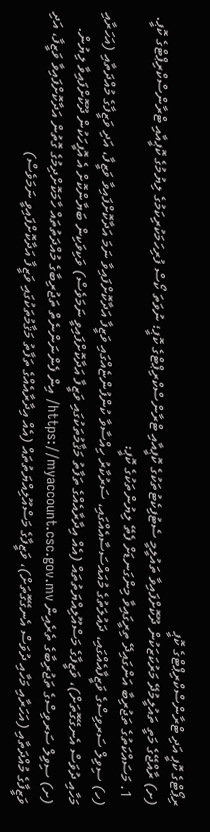ރިޕޯޓްގެ ކޮޕީ އަދި ޓްރާންސްކްރިޕްޓްގެ ކޮޕީ
(ށ) ރާއްޖޭގެ މަތީ ތައުލީމުދޭ މަރުކަޒަކުން ދޫކޮށްފައިވާ ތައުލީމީ ސެޓުފިކެޓުތަކުގެ ކޮޕީއާއި ޓްރާންސްކްރިޕްޓްގެ ކޮޕީ؛ ނުވަތަ ކޯސް ފުރިހަމަކުރިކަމުގެ ލިޔުމުގެ ކޮޕީއާއި ޓްރާންސްކްރިޕްޓްގެ ކޮޕީ.
  1. މަސައްކަތުގެ ތަޖުރިބާ އަންގައިދޭ ތިރީގައިވާ މިންގަނޑަށް ފެތޭ ލިޔުންތަކުގެ ކޮޕީ:
(ހ) ސިވިލް ސަރވިސްގެ ވަޒީފާއެއްގައި، ދައުލަތުގެ މުއައްސަސާއެއްގައި، ސަރުކާރު ހިއްސާވާ ކުންފުންޏެއްގައި ވަޒީފާ އަދާކޮށްފައިވާ ނަމަ އަދާކޮށްފައިވާ ވަޒީފާ، އަދި ވަޒީފާގެ މުއްދަތާއި (އަހަރާއި މަހާއި ދުވަސް އެނގޭގޮތަށް)، ވަޒީފާގެ މަސްއޫލިއްޔަތުތައް (އެއް އިދާރާއެއްގެ ތަފާތު މަޤާމުތަކުގައި ވަޒީފާ އަދާކޮށްފައިވީ ނަމަވެސް) ވަކިވަކިން ބަޔާންކޮށް އެ އޮފީހަކުން ދޫކޮށްފައިވާ ލިޔުން.
(ށ) ސިވިލް ސަރވިސްގެ ތަޖުރިބާގެ ތެރެއިން https://myaccount.csc.gov.mv/ އިން ފެންނަންނެތް ތަޖުރިބާގެ މުއްދަތުތައް ހާމަކޮށްދިމުގެ ގޮތުން އަދާކޮށްފައިވާ ވަޒީފާ، އަދި ވަޒީފާގެ މުއްދަތާއި (އަހަރާއި މަހާއި ދުވަސް އެނގޭގޮތަށް)، ވަޒީފާގެ މަސްއޫލިއްޔަތުތައް (އެއް އިދާރާއެއްގެ ތަފާތު މަޤާމުތަކުގައި ވަޒީފާ އަދާކޮށްފައިވީ ނަމަވެސް)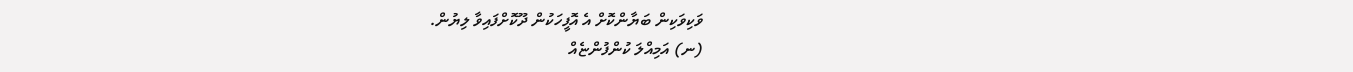ވަކިވަކިން ބަޔާންކޮށް އެ އޮފީހަކުން ދޫކޮށްފައިވާ ލިޔުން.
(ނ) އަމިއްލަ ކުންފުންޏެއް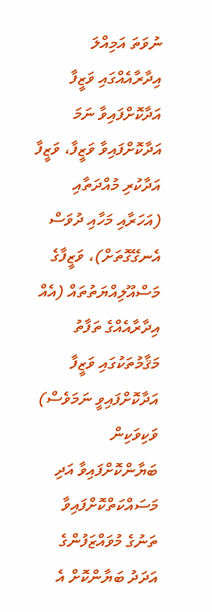ނުވަތަ އަމިއްލަ އިދާރާއެއްގައި ވަޒީފާ އަދާކޮށްފައިވާ ނަމަ އަދާކޮށްފައިވާ ވަޒީފާ، ވަޒީފާ އަދާކުރި މުއްދަތާއި (އަހަރާއި މަހާއި ދުވަސް އެނގޭގޮތަށް)، ވަޒީފާގެ މަސްއޫލިއްޔަތުތައް (އެއް އިދާރާއެއްގެ ތަފާތު މަޤާމުތަކުގައި ވަޒީފާ އަދާކޮށްފައިވީ ނަމަވެސް) ވަކިވަކިން ބަޔާންކޮށްފައިވާ އަދި މަސައްކަތްކޮށްފައިވާ ތަނުގެ މުވައްޒަފުންގެ އަދަދު ބަޔާންކޮށް އެ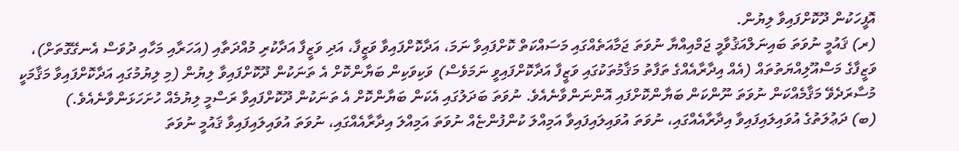އޮފީހަކުން ދޫކޮށްފައިވާ ލިޔުން.
(ރ) ޤައުމީ ނުވަތަ ބައިނަލްއަޤުވާމީ ޖަމްއިއްޔާ ނުވަތަ ޖަމާއަތެއްގައި މަސައްކަތް ކޮށްފައިވާ ނަމަ، އަދާކޮށްފައިވާ ވަޒީފާ، އަދި ވަޒީފާ އަދާކުރި މުއްދަތާއި (އަހަރާއި މަހާއި ދުވަސް އެނގޭގޮތަށް)، ވަޒީފާގެ މަސްއޫލިއްޔަތުތައް (އެއް އިދާރާއެއްގެ ތަފާތު މަޤާމުތަކުގައި ވަޒީފާ އަދާކޮށްފައިވީ ނަމަވެސް) ވަކިވަކިން ބަޔާންކޮށް އެ ތަނަކުން ދޫކޮށްފައިވާ ލިޔުން (މި ލިޔުމުގައި އަދާކޮށްފައިވާ މަޤާމަކީ މުސާރަދެވޭ މަޤާމެއްކަން ނުވަތަ ނޫންކަން ބަޔާންކޮށްފައި އޮންނަންވާނެއެވެ. ނުވަތަ ބަދަލުގައި އެކަން ބަޔާންކޮށް އެ ތަނަކުން ދޫކޮށްފައިވާ ރަސްމީ ލިޔުމެއް ހުށަހަޅަންވާނެއެވެ.)
(ބ) ދަޢުލަތުގެ އުވައިލައިފައިވާ އިދާރާއެއްގައި، ނުވަތަ އުވައިލައިފައިވާ އަމިއްލަ ކުންފުންޏެއް ނުވަތަ އަމިއްލަ އިދާރާއެއްގައި، ނުވަތަ އުވައިލައިފައިވާ ޤައުމީ ނުވަތަ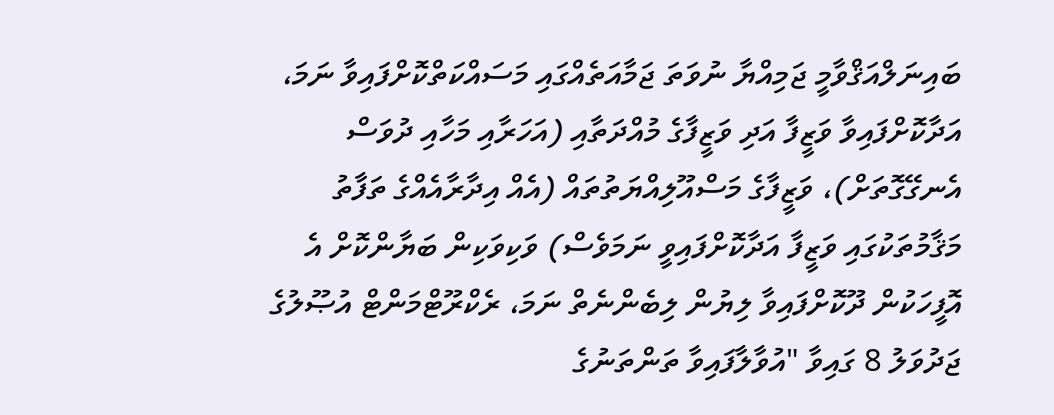ބައިނަލްއަޤްވާމީ ޖަމިއްޔާ ނުވަތަ ޖަމާއަތެއްގައި މަސައްކަތްކޮށްފައިވާ ނަމަ، އަދާކޮށްފައިވާ ވަޒީފާ އަދި ވަޒީފާގެ މުއްދަތާއި (އަހަރާއި މަހާއި ދުވަސް އެނގޭގޮތަށް)، ވަޒީފާގެ މަސްއޫލިއްޔަތުތައް (އެއް އިދާރާއެއްގެ ތަފާތު މަޤާމުތަކުގައި ވަޒީފާ އަދާކޮށްފައިވީ ނަމަވެސް) ވަކިވަކިން ބަޔާންކޮށް އެ އޮފީހަކުން ދޫކޮށްފައިވާ ލިޔުން ލިބެންނެތް ނަމަ، ރެކްރޫޓްމަންޓް އުޞޫލުގެ ޖަދުވަލު 8 ގައިވާ "އުވާލާފައިވާ ތަންތަނުގެ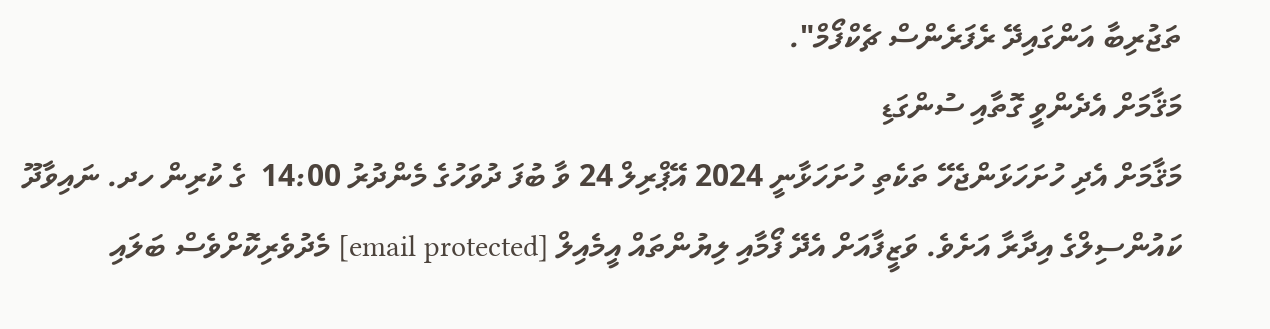ތަޖުރިބާ އަންގައިދޭ ރެފަރެންސް ޗެކްފޯމް".
މަޤާމަށް އެދެންވީ ގޮތާއި ސުންގަޑި
މަޤާމަށް އެދި ހުށަހަޅަންޖެހޭ ތަކެތި ހުށަހަޅާނީ 2024 އޭޕްރިލް 24 ވާ ބުފަ ދުވަހުގެ މެންދުރު 14:00  ގެ ކުރިން ހދ. ނައިވާދޫ ކައުންސިލްގެ އިދާރާ އަށެވެ. ވަޒީފާއަށް އެދޭ ފޯމާއި ލިޔުންތައް އީމެއިލް [email protected] މެދުވެރިކޮށްވެސް ބަލައި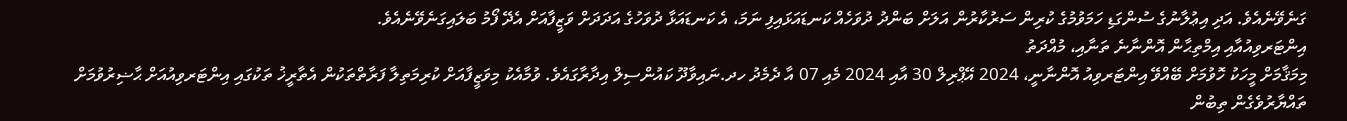ގަނެވޭނެއެވެ. އަދި އިޢުލާނުގެ ސުންގަޑި ހަމަވުމުގެ ކުރިން ސަރުކާރުން އަލަށް ބަންދު ދުވަހެއް ކަނޑައަޅައިފި ނަމަ، އެ ކަނޑައަޅާ ދުވަހުގެ އަދަދަށް ވަޒީފާއަށް އެދޭ ފޯމު ބަލައިގަނެވޭނެއެވެ.
އިންޓަރވިއުއާއި އިމްތިޙާން އޮންނާނެ ތަނާއި، މުއްދަތު
މިމަޤާމަށް މީހަކު ހޮވުމަށް ބޭއްވޭ އިންޓަރވިއު އޮންނާނީ، 2024 އޭޕްރިލް 30 އާއި 2024 މެއި 07 އާ ދެމެދު ހދ.ނައިވާދޫ ކައުންސިލް އިދާރާގައެވެ. ވުމާއެކު މިވަޒީފާއަށް ކުރިމަތިލާ ފަރާތްތަކުން އެތާރީޚު ތަކުގައި އިންޓަރވިއުއަށް ޙާޟިރުވުމަށް ތައްޔާރުވެގެން ތިބުން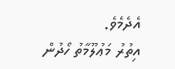އެދެމެވެ.
އިތުރު މަޢުލޫމާތު ހޯދުން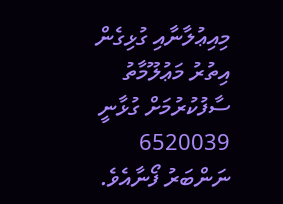މިއިޢުލާނާއި ގުޅިގެން އިތުރު މަޢުލޫމާތު ސާފުކުރުމަށް ގުޅާނީ 6520039 ނަންބަރު ފޯނާއެވެ.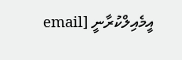އީމެއިލްކުރާނީ [email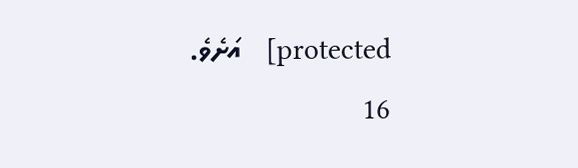protected]   އަށެވެ.
16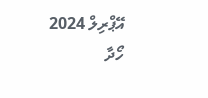އޭޕްރިލް 2024
ހޯދާ